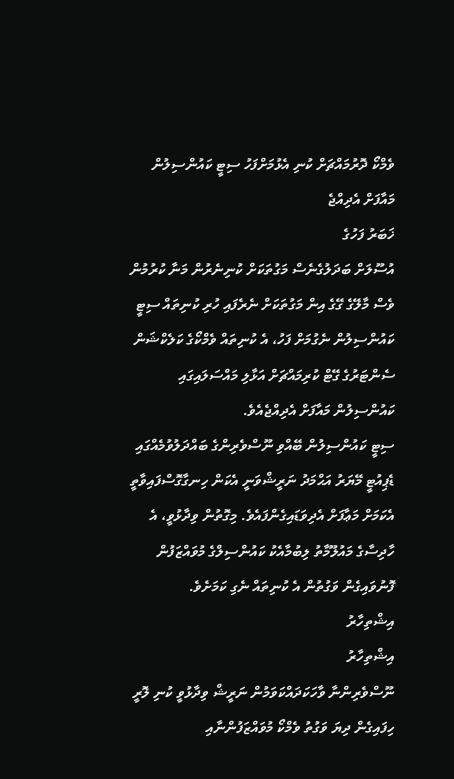ވެމްކޯ ދޮރުމައްޗަށް ކުނި އެޅުމަށްފަހު ސިޓީ ކައުންސިލުން މައާފަށް އެދިއްޖެ
ޚަބަރު ފަހުގެ
އުސޫލަށް ބަދަލުގެނެސް މަގުތަކަށް ކުނިނެރުން މަނާ ކުރުމުން ވެސް މާލޭގެ ގޭގެ އިން މަގުތަކަށް ނެރެފައި ހުރި ކުނިތައް ސިޓީ ކައުންސިލުން ނެގުމަށް ފަހު، އެ ކުނިތައް ވެމްކޯގެ ކަލެކްޝަން ސެންޓަރުގެ ގޭޓް ކުރިމައްޗަށް އަޅާލި މައްސަލައިގައި ކައުންސިލުން މައާފަށް އެދިއްޖެއެވެ.
ސިޓީ ކައުންސިލުން ބޭއްވި ނޫސްވެރިންގެ ބައްދަލުވުމެއްގައި ޑެޕިއުޓީ މޭޔަރު އަޙްމަދު ނަރީޝްވަނީ އެކަން ހިނގާގޮސްފައިވާތީ އެކަމަށް މަޢާފަށް އެދިވަޑައިގެންފައެވެ. މިގޮތުން ވިދާޅުވީ، އެ ހާދިސާގެ މައުލޫމާތު ލިބުމާއެކު ކައުންސިލްގެ މުވައްޒަފުން ފޮނުވައިގެން ވަގުތުން އެ ކުނިތައް ނެގި ކަމަށެވެ.
އިޝްތިހާރު
އިޝްތިހާރު
ނޫސްވެރިންނާ ވާހަކަދައްކަވަމުން ނަރީޝް ވިދާޅުވީ ކުނި ލޮރީ ހިފައިގެން ދިޔަ ވަގުތު ވެމްކޯ މުވައްޒަފުންނާއި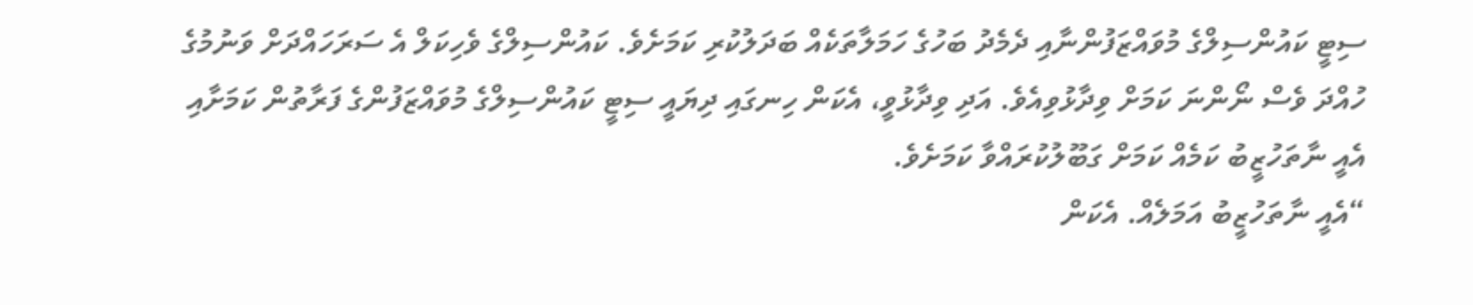ސިޓީ ކައުންސިލްގެ މުވައްޒަފުންނާއި ދެމެދު ބަހުގެ ހަމަލާތަކެއް ބަދަލުކުރި ކަމަށެވެ. ކައުންސިލްގެ ވެހިކަލް އެ ސަރަހައްދަށް ވަނުމުގެ ހުއްދަ ވެސް ނޯންނަ ކަމަށް ވިދާޅުވިއެވެ. އަދި ވިދާޅުވީ، އެކަން ހިނގައި ދިޔައީ ސިޓީ ކައުންސިލްގެ މުވައްޒަފުންގެ ފަރާތުން ކަމަށާއި އެއީ ނާތަހުޒީބު ކަމެއް ކަމަށް ގަބޫލުކުރައްވާ ކަމަށެވެ.
“އެއީ ނާތަހުޒީބު އަމަލެއް. އެކަން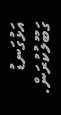އަޅުގަނޑު ގަބޫލުކުރަން.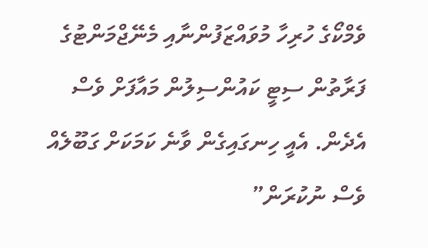ވެމްކޯގެ ހުރިހާ މުވައްޒަފުންނާއި މެނޭޖްމަންޓުގެ ފަރާތުން ސިޓީ ކައުންސިލުން މައާފަށް ވެސް އެދެން. އެއީ ހިނގައިގެން ވާނެ ކަމަކަށް ގަބޫލެއް ވެސް ނުކުރަން”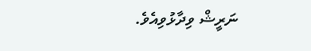ނަރީޝް ވިދާޅުވިއެވެ.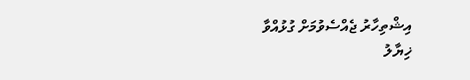އިޝްތިހާރު ޖެއްސެވުމަށް ގުޅުއްވާ
ޚިޔާލު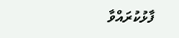ފާޅުކުރައްވާ